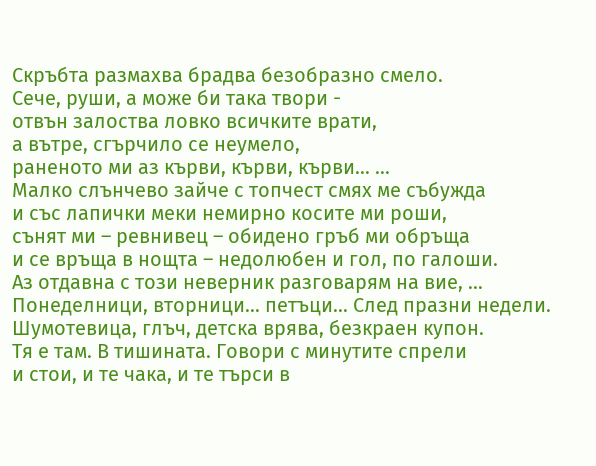Скръбта размахва брадва безобразно смело.
Сече, руши, а може би така твори -
отвън залоства ловко всичките врати,
а вътре, сгърчило се неумело,
раненото ми аз кърви, кърви, кърви... ...
Малко слънчево зайче с топчест смях ме събужда
и със лапички меки немирно косите ми роши,
сънят ми – ревнивец – обидено гръб ми обръща
и се връща в нощта – недолюбен и гол, по галоши.
Аз отдавна с този неверник разговарям на вие, ...
Понеделници, вторници... петъци... След празни недели.
Шумотевица, глъч, детска врява, безкраен купон.
Тя е там. В тишината. Говори с минутите спрели
и стои, и те чака, и те търси в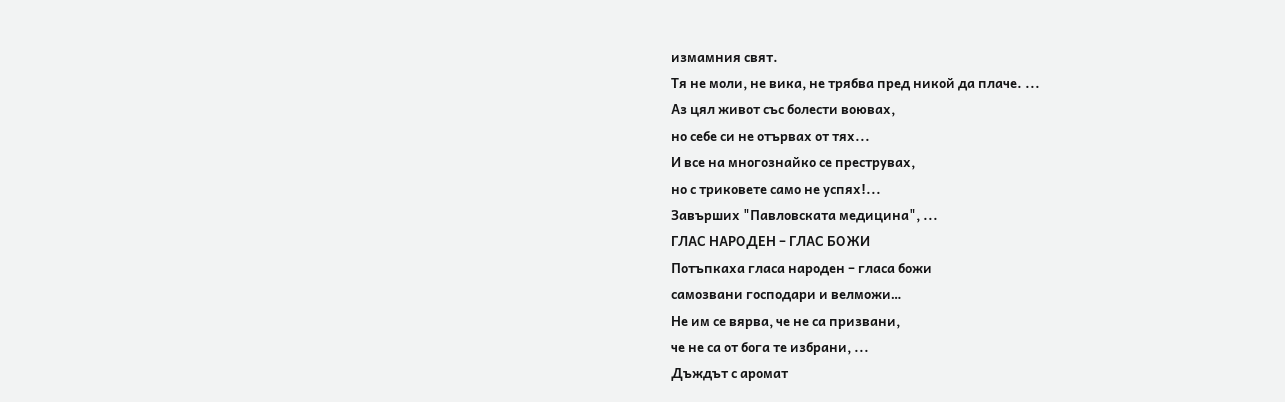измамния свят.
Тя не моли, не вика, не трябва пред никой да плаче. ...
Аз цял живот със болести воювах,
но себе си не отървах от тях...
И все на многознайко се преструвах,
но с триковете само не успях!...
Завърших "Павловската медицина", ...
ГЛАС НАРОДЕН – ГЛАС БОЖИ
Потъпкаха гласа народен – гласа божи
самозвани господари и велможи…
Не им се вярва, че не са призвани,
че не са от бога те избрани, ...
Дъждът с аромат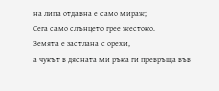на липа отдавна е само мираж;
Сега само слънцето грее жестоко.
Земята е застлана с орехи,
а чукът в дясната ми ръка ги превръща във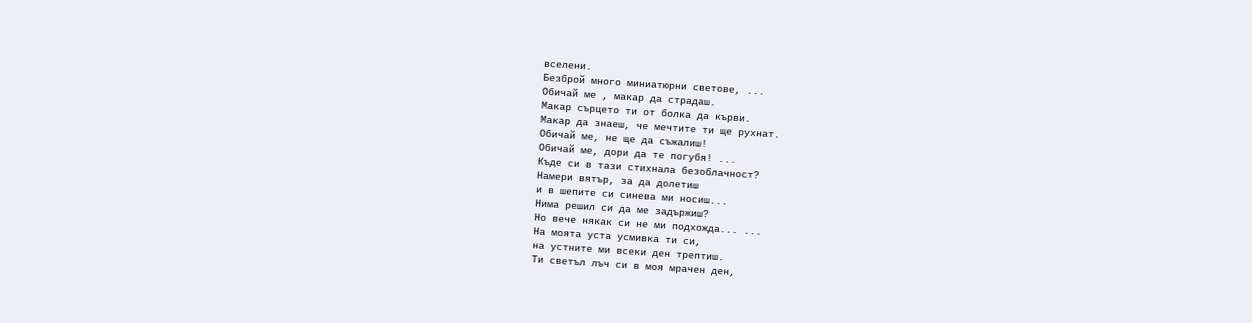вселени.
Безброй много миниатюрни светове, ...
Обичай ме , макар да страдаш.
Макар сърцето ти от болка да кърви.
Макар да знаеш, че мечтите ти ще рухнат.
Обичай ме, не ще да съжалиш!
Обичай ме, дори да те погубя! ...
Къде си в тази стихнала безоблачност?
Намери вятър, за да долетиш
и в шепите си синева ми носиш...
Нима решил си да ме задържиш?
Но вече някак си не ми подхожда... ...
На моята уста усмивка ти си,
на устните ми всеки ден трептиш.
Ти светъл лъч си в моя мрачен ден,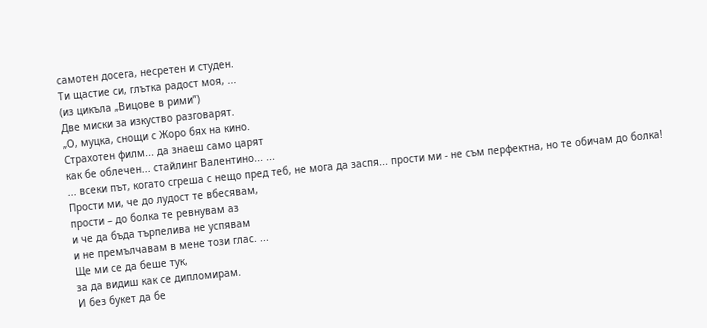самотен досега, несретен и студен.
Ти щастие си, глътка радост моя, ...
(из цикъла „Вицове в рими”)
Две миски за изкуство разговарят.
„О, муцка, снощи с Жоро бях на кино.
Страхотен филм... да знаеш само царят
как бе облечен... стайлинг Валентино... ...
... всеки път, когато сгреша с нещо пред теб, не мога да заспя... прости ми - не съм перфектна, но те обичам до болка!
Прости ми, че до лудост те вбесявам,
прости – до болка те ревнувам аз
и че да бъда търпелива не успявам
и не премълчавам в мене този глас. ...
Ще ми се да беше тук,
за да видиш как се дипломирам.
И без букет да бе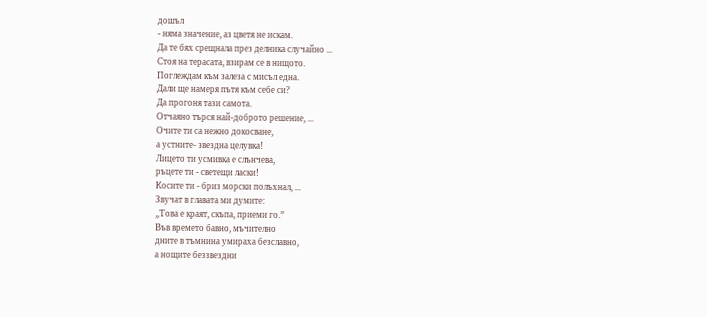дошъл
- няма значение, аз цветя не искам.
Да те бях срещнала през делника случайно ...
Стоя на терасата, взирам се в нищото.
Поглеждам към залеза с мисъл една.
Дали ще намеря пътя към себе си?
Да прогоня тази самота.
Отчаяно търся най-доброто решение, ...
Очите ти са нежно докосване,
а устните- звездна целувка!
Лицето ти усмивка е слънчева,
ръцете ти - светещи ласки!
Косите ти - бриз морски полъхнал, ...
Звучат в главата ми думите:
„Това е краят, скъпа, приеми го.”
Във времето бавно, мъчително
дните в тъмнина умираха безславно,
а нощите беззвездни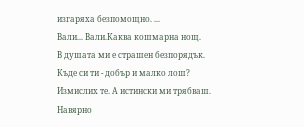изгаряха безпомощно. ...
Вали... Вали.Каква кошмарна нощ.
В душата ми е страшен безпорядък.
Къде си ти - добър и малко лош?
Измислих те. А истински ми трябваш.
Навярно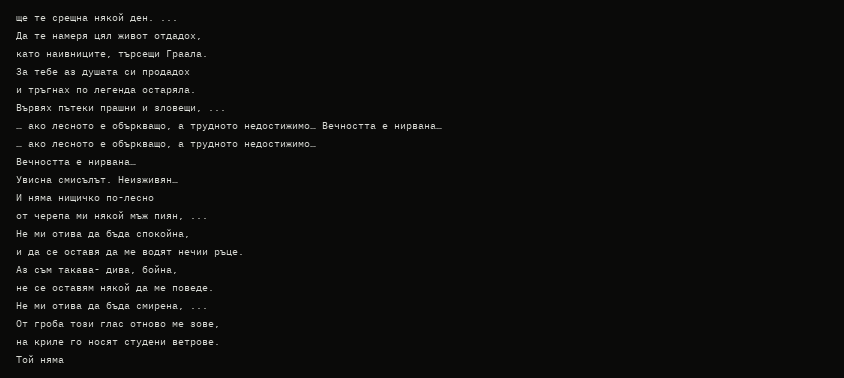ще те срещна някой ден. ...
Да те намеря цял живот отдадох,
като наивниците, търсещи Граала.
За тебе аз душата си продадох
и тръгнах по легенда остаряла.
Вървях пътеки прашни и зловещи, ...
… ако лесното е объркващо, а трудното недостижимо… Вечността е нирвана…
… ако лесното е объркващо, а трудното недостижимо…
Вечността е нирвана…
Увисна смисълът. Неизживян…
И няма нищичко по-лесно
от черепа ми някой мъж пиян, ...
Не ми отива да бъда спокойна,
и да се оставя да ме водят нечии ръце.
Аз съм такава- дива, бойна,
не се оставям някой да ме поведе.
Не ми отива да бъда смирена, ...
От гроба този глас отново ме зове,
на криле го носят студени ветрове.
Той няма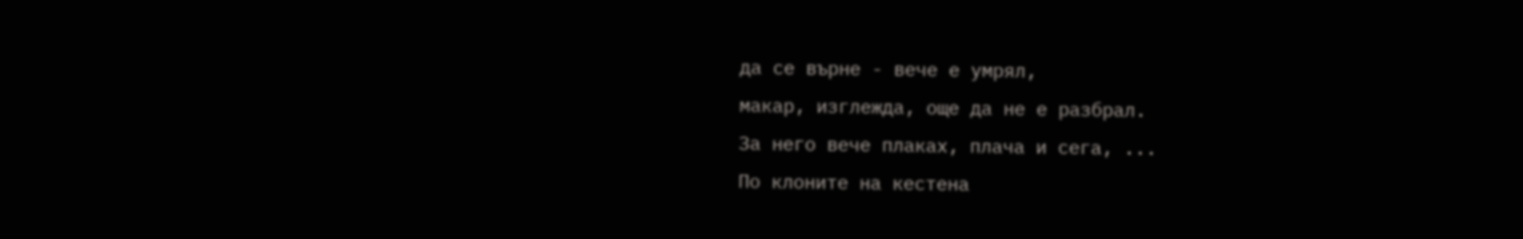да се върне - вече е умрял,
макар, изглежда, още да не е разбрал.
За него вече плаках, плача и сега, ...
По клоните на кестена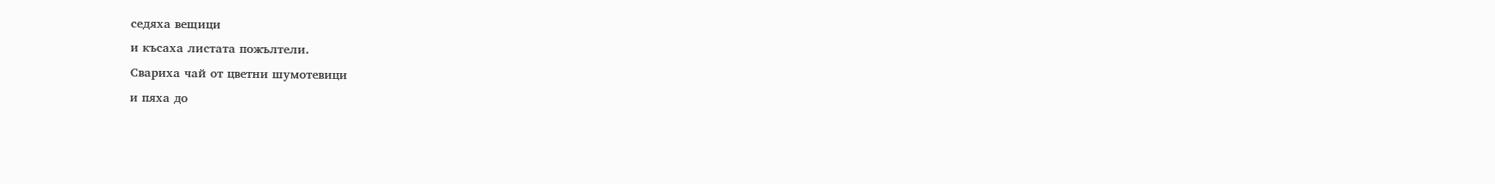седяха вещици
и късаха листата пожълтели.
Свариха чай от цветни шумотевици
и пяха до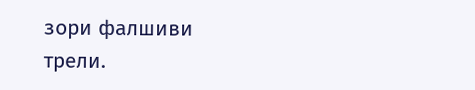зори фалшиви трели.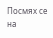Посмях се на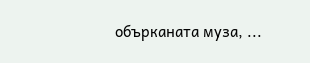обърканата муза, ...